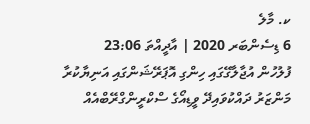ކ. މާލެ
6 ޑިސެންބަރ 2020 | އާދީއްތަ 23:06
ފުލުހުން އުޖާލާގޭގައި ހިންގި އޮޕަރޭޝަންގައި އަނިޔާކުރާ މަންޒަރު ދައްކުވައިދޭ ވީޑިއޯގެ ސްކްރީންގްރޭބްއެއް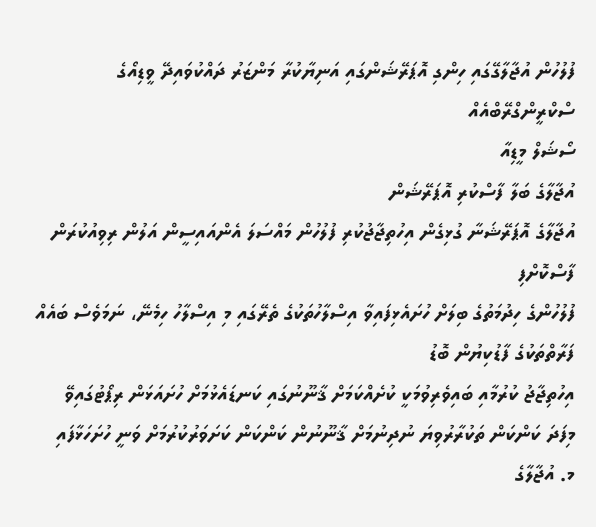ފުލުހުން އުޖާލާގޭގައި ހިންގި އޮޕަރޭޝަންގައި އަނިޔާކުރާ މަންޒަރު ދައްކުވައިދޭ ވީޑިއޯގެ ސްކްރީންގްރޭބްއެއް
ސޯޝަލް މީޑިއާ
އުޖާލާގެ ބަލާ ފާސްކުރި އޮޕަރޭޝަން
އުޖާލާގެ އޮޕަރޭޝަނާ ގުޅިގެން އިހުތިޖާޖުކުރި ފުލުހުން މައްސަލަ އެންއައިސީން އަލުން ރިވިއުކުރަން ފާސްކޮށްފި
ފުލުހުންގެ ހިދުމަތުގެ ބިލަށް ހުށައެޅިފައިވާ އިސްލާހުތަކުގެ ތެރޭގައި މި އިސްލާހު ހިމެނޭ، ނަމަވެސް ބައެއް ފަރާތްތަކުގެ ފާޑުކިޔުން ބޮޑު
އިހުތިޖާޖު ކުރުމާއި ބައިވެރިވުމަކީ ކުށެއްކަމަށް ޤާނޫނުގައި ކަނޑައެޅުމަށް ހުށައަޅަން ރިޕޯޓުގައިވޭ
މިފަދަ ކަންކަން ތަކުރާރުވިޔަ ނުދިނުމަށް ޤާނޫނުން ކަންކަން ކަށަވަރުކުރުމަށް ވަނީ ހުށަހަޅާފައި
މ. އުޖާލާގެ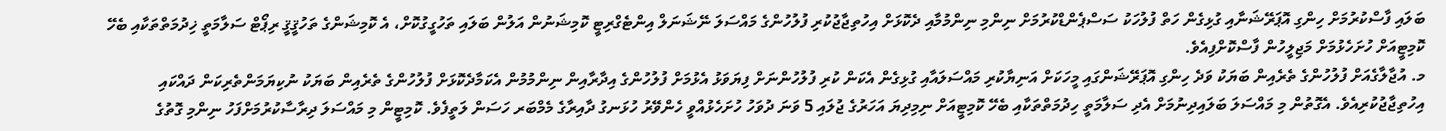ބަލައި ފާސްކުރުމަށް ހިންގި އޮޕަރޭޝަނާއި ގުޅިގެން ހަތް ފުލުހަކު ސަސްޕެންޑްކުރުމަށް ނިންމި ނިންމުމާއި ދެކޮޅަށް އިހުތިޖާޖުކުރި ފުލުހުންގެ މައްސަލަ ނޭޝަނަލް އިންޓެގްރިޓީ ކޮމިޝަނުން އަލުން ބަލައި ތަހުގީގުކޮށް، އެ ކޮމިޝަންގެ ތަހުޤީޤީ ރިޕޯޓް ސަލާމަތީ ޚިދުމަތްތަކާއި ބެހޭ ކޮމިޓީއަށް ހުށަހެޅުމަށް މަޖިލީހުން ފާސްކޮށްފިއެވެ.
މ. އުޖާލާގެއަށް ފުލުހުންގެ ތެރެއިން ބަޔަކު ވަދެ ހިންގި އޮޕަރޭޝަންގައި މީހަކަށް އަނިޔާކުރި މައްސަލައާއި ގުޅިގެން އެކަން ކުރި ފުލުހުންނަށް ފިޔަވަޅު އެޅުމަށް ފުލުހުންގެ އިދާރާއިން ނިންމުމުން އެކަމާދެކޮޅަށް ފުލުހުންގެ ތެރެއިން ބަޔަކު ނުކިޔަމަންތެރިކަން ދައްކައި އިހުތިޖާޖުކުރިއެވެ. އެގޮތުން މި މައްސަލަ ބަލައިދިނުމަށް އެދި ސަލާމަތީ ހިދުމަތްތަކާއި ބެހޭ ކޮމިޓީއަށް ނިމިދިޔަ އަހަރުގެ ޖުލައި 5 ވަނަ ދުވަހު ހުށަހެޅުއްވީ ހެންވޭރު ހުޅަނގު ދާއިރާގެ މެމްބަރ ހަސަން ލަތީފެވެ. ކޮމިޓީން މި މައްސަލަ ދިރާސާކުރުމަށްފަހު ނިންމި ގޮތުގެ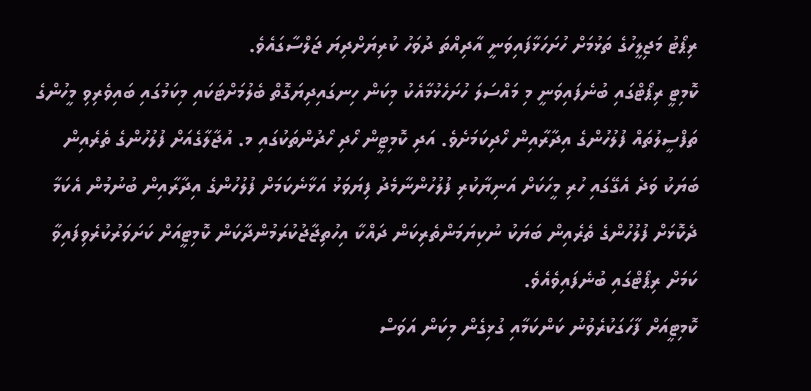ރިޕޯޓު މަޖިލީހުގެ ތަޅުމަށް ހުށަހަޅާފައިވަނީ އާދިއްތަ ދުވަހު ކުރިޔަށްދިޔަ ޖަލްސާގައެވެ.
ކޮމިޓީ ރިޕޯޓްގައި ބުނެފައިވަނީ މި މައްސަލަ ހުށަހެޅުމާއެކު މިކަން ހިނގައިދިޔަގޮތް ބެލުމަށްޓަކައި މިކަމުގައި ބައިވެރިވި މީހުންގެ ތަފްސީލުތައް ފުލުހުންގެ އިދާރާއިން ހޯދިކަމަށެވެ. އަދި ކޮމިޓީން ހޯދި ހޯދުންތަކުގައި މ. އުޖާލާގެއަށް ފުލުހުންގެ ތެރެއިން ބަޔަކު ވަދެ އެގޭގައި ހުރި މީހަކަށް އަނިޔާކުރި ފުލުހުންނާމެދު ފިޔަވަޅު އަޅާނެކަމަށް ފުލުހުންގެ އިދާރާއިން ބުނުމުން އެކަމާ ދެކޮޅަށް ފުލުހުންގެ ތެރެއިން ބަޔަކު ނުކިޔަމަންތެރިކަން ދައްކާ އިހުތިޖާޖުކުރަމުންދާކަން ކޮމިޓީއަށް ކަށަވަރުކުރެވިފައިވާ ކަމަށް ރިޕޯޓްގައި ބުނެފައިވެއެވެ.
ކޮމިޓީއަށް ފާހަގަކުރެވުނު ކަންކަމާއި ގުޅިގެން މިކަން އަވަސް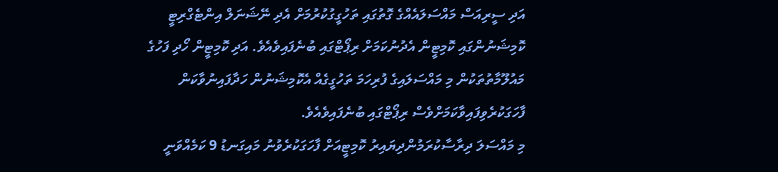އަދި ސީރިއަސް މައްސަލައެއްގެ ގޮތުގައި ތަހުގީގުކުރުމަށް އެދި ނޭޝަނަލް އިންޓެގްރިޓީ ކޮމިޝަނުންގައި ކޮމިޓީން އެދުނުކަމަށް ރިޕޯޓްގައި ބުނެފައިވެއެވެ. އަދި ކޮމިޓީން ހޯދި ފަހުގެ މައުލޫމާތުތަކުން މި މައްސަލައިގެ ފުރިހަމަ ތަހުގީގެއް އެކޮމިޝަނުން ހަދާފައިނުވާކަން ފާހަގަކުރެވިފައިވާކަމަށްވެސް ރިޕޯޓްގައި ބުނެފައިވެއެވެ.
މި މައްސަލަ ދިރާސާކުރަމުންދިޔައިރު ކޮމިޓީއަށް ފާހަގަކުރެވުނު މައިގަނޑު 9 ކަމެއްވަނީ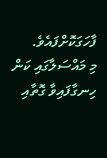ފާހަގަކޮށްފައެވެ.
މި މައްސަލާގައި ކަން ހިނގާފައިވާ ގޮތާއި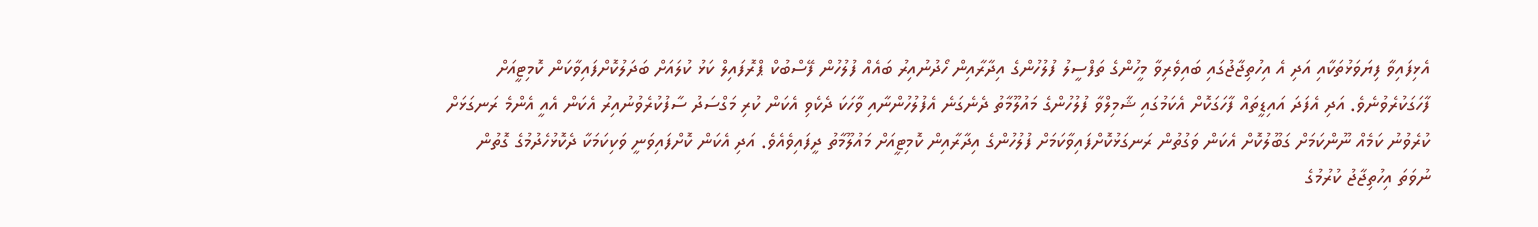އެޅިފައިވާ ފިޔަވަޅުތަކާއި އަދި އެ އިހުތިޖާޖުގައި ބައިވެރިވާ މީހުންގެ ތަފްސީލު ފުލުހުންގެ އިދާރާއިން ހޯދުނުއިރު ބައެއް ފުލުހުން ފޭސްބުކް ޕްރޮފައިލް ކަޅު ކުލައަށް ބަދަލުކޮށްފައިވާކަން ކޮމިޓީއަށް ފާހަގަކުރެވުނެވެ. އަދި އެފަދަ އައިޑީތައް ފާހަގަކޮށް އެކަމުގައި ޝާމިލްވާ ފުލުހުންގެ މައުލޫމާތު ދެނެގަނެ އެފުލުހުންނާއި ވާހަކަ ދެކެވި އެކަން ކުރި މަގްސަދު ސާފުކުރެވުނުއިރު އެކަން އެއީ އެންމެ ރަނގަޅަށް ކުރެވުނު ކަމެއް ނޫންކަމަށް ގަބޫލުކޮށް އެކަން ވަގުތުން ރަނގަޅުކޮށްފައިވާކަމަށް ފުލުހުންގެ އިދާރާއިން ކޮމިޓީއަށް މައުލޫމާތު ދީފައިވެއެވެ. އަދި އެކަން ކޮށްފައިވަނީ ވަކިކަމަކާ ދެކޮޅުހެދުމުގެ ގޮތުން ނުވަތަ އިހުތިޖާޖު ކުރުމުގެ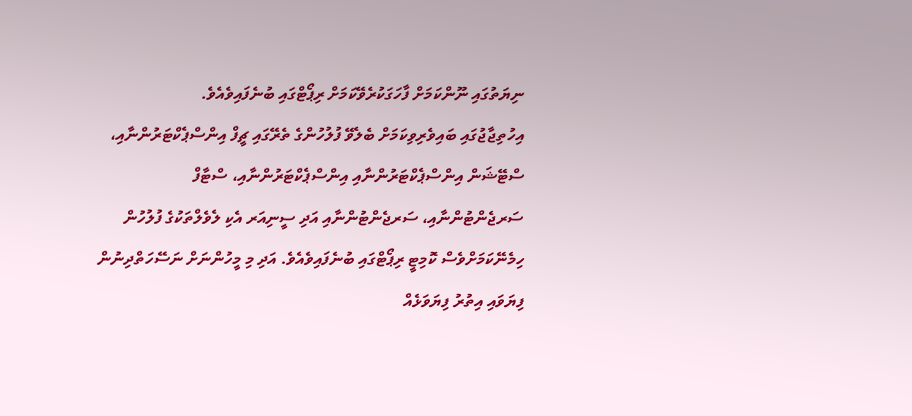ނިޔަތުގައި ނޫންކަމަށް ފާހަގަކުރެވޭކަމަށް ރިޕޯޓްގައި ބުނެފައިވެއެވެ.
އިހުތިޖާޖުގައި ބައިވެރިވިކަމަށް ބެލެވޭ ފުލުހުންގެ ތެރޭގައި ޗީފް އިންސްޕެކްޓަރުންނާއި، ސްޓޭޝަން އިންސްޕެކްޓަރުންނާއި އިންސްޕެކްޓަރުންނާއި، ސްޓާފް ސަރޖެންޓުންނާއި، ސަރޖެންޓުންނާއި އަދި ސީނިއަރ އެކި ލެވެލްތަކުގެ ފުލުހުން ހިމެނޭކަމަށްވެސް ކޮމިޓީ ރިޕޯޓްގައި ބުނެފައިވެއެވެ. އަދި މި މީހުންނަށް ނަސޭހަތްދިނުން ފިޔަވައި އިތުރު ފިޔަވަޅެއް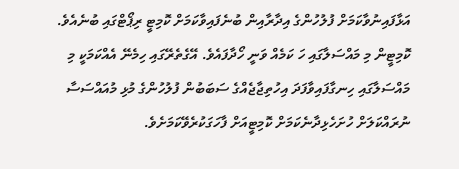އަޅާފައިނުވާކަމަށް ފުލުހުންގެ އިދާރާއިން ބުނެފައިވާކަމަށް ކޮމިޓީ ރިޕޯޓްގައި ބުނެއެވެ.
ކޮމިޓީން މި މައްސަލާގައި ހަ ކަމެއް ވަނީ ހޯދާފައެވެ. އޭގެތެރޭގައި ހިމެނޭ އެއްކަމަކީ މި މައްސަލާގައި ހިނގާފައިވާފަދަ އިހުތިޖާޖެއްގެ ސަބަބުން ފުލުހުންގެ މުޅި މުއައްސަސާ ނުރައްކަލަށް ހުށަހެޅިދާނެކަމަށް ކޮމިޓީއަށް ފާހަގަކުރެވޭކަމަށެވެ.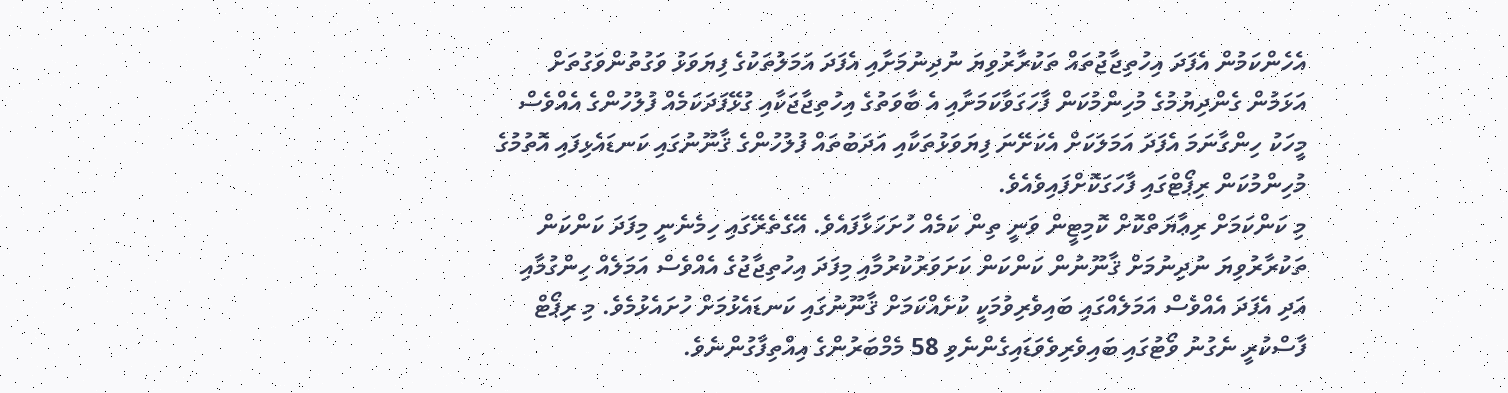އެހެންކަމުން އެފަދަ އިހުތިޖާޖުތައް ތަކުރާރުވިޔަ ނުދިނުމަށާއި އެފަދަ އަމަލުތަކުގެ ފިޔަވަޅު ވަގުތުންވަގުތަށް އަޅަމުން ގެންދިޔުމުގެ މުހިންމުކަން ފާހަގަވާކަމަށާއި އެ ބާވަތުގެ އިހުތިޖާޖަކާއި ގުޅޭފަދަކަމެއް ފުލުހުންގެ އެއްވެސް މީހަކު ހިންގާނަމަ އެފަދަ އަމަލަކަށް އެކަށޭނަ ފިޔަވަޅުތަކާއި އަދަބުތައް ފުލުހުންގެ ޤާނޫނުގައި ކަނޑައެޅިފައި އޮތުމުގެ މުހިންމުކަން ރިޕޯޓްގައި ފާހަގަކޮށްފައިވެއެވެ.
މި ކަންކަމަށް ރިޢާޔަތްކޮށް ކޮމިޓީން ވަނީ ތިން ކަމެއް ހުށަހަޅާފައެވެ. އޭގެތެރޭގައި ހިމެނެނީ މިފަދަ ކަންކަން ތަކުރާރުވިޔަ ނުދިނުމަށް ޤާނޫނުން ކަންކަން ކަށަވަރުކުރުމާއި މިފަދަ އިހުތިޖާޖުގެ އެއްވެސް އަމަލެއް ހިންގުމާއި އަދި އެފަދަ އެއްވެސް އަމަލެއްގައި ބައިވެރިވުމަކީ ކުށެއްކަމަށް ޤާނޫނުގައި ކަނޑައެޅުމަށް ހުށައެޅުމެވެ. މި ރިޕޯޓް ފާސްކުރީ ނެގުނު ވޯޓުގައި ބައިވެރިވެވަޑައިގެންނެވި 58 މެމްބަރުންގެ އިއްތިފާގުންނެވެ.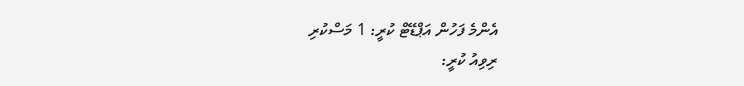އެންމެ ފަހުން އަޕްޑޭޓް ކުރީ: 1 މަސްކުރި
ރިވިއު ކުރީ: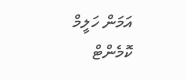އަމަން ހަލީމް
ކޮމެންޓް